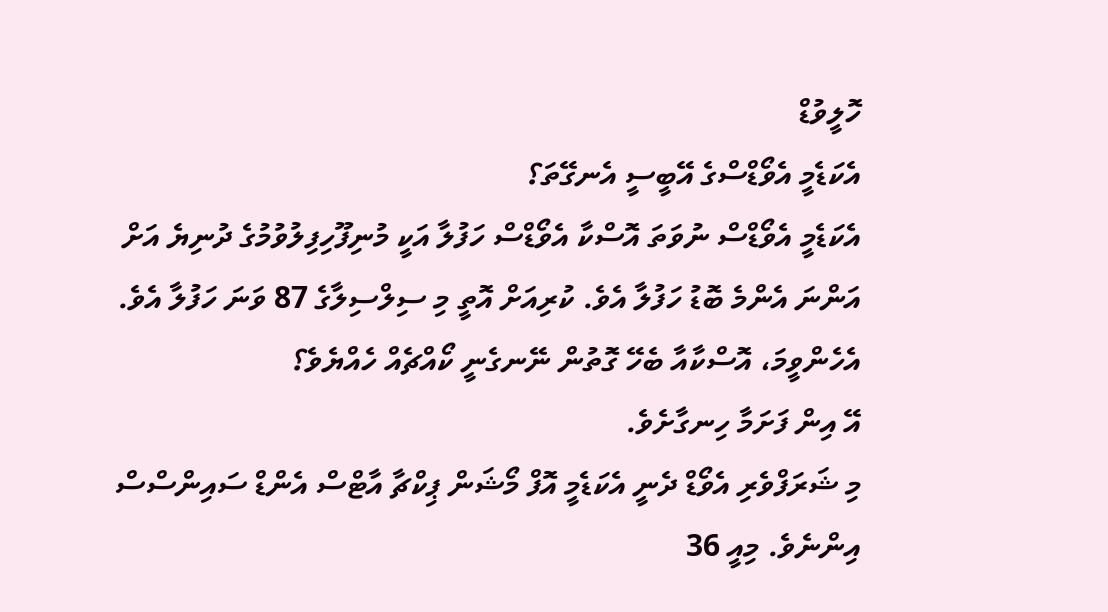ހޮލީވުޑް
އެކަޑެމީ އެވޯޑްސްގެ އޭބީސީ އެނގޭތަ؟
އެކަޑެމީ އެވޯޑްސް ނުވަތަ އޮސްކާ އެވޯޑްސް ހަފުލާ އަކީ މުނިފޫހިފިލުވުމުގެ ދުނިޔެ އަށް އަންނަ އެންމެ ބޮޑު ހަފުލާ އެވެ. ކުރިއަށް އޮތީ މި ސިލްސިލާގެ 87 ވަނަ ހަފުލާ އެވެ.
އެހެންވީމަ، އޮސްކާއާ ބެހޭ ގޮތުން ނޭނގެނީ ކޯއްޗެއް ހެއްޔެވެ؟
އޭ އިން ފަށަމާ ހިނގާށެވެ.
މި ޝަރަފްވެރި އެވޯޑް ދެނީ އެކަޑެމީ އޮފް މޯޝަން ޕިކްޗާ އާޓްސް އެންޑް ސައިންސްސް އިންނެވެ. މިއީ 36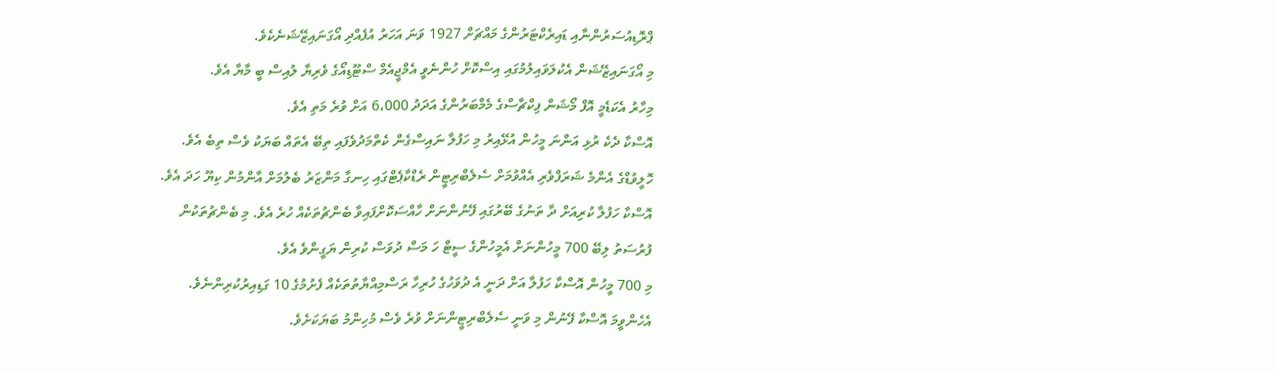ޕްރޮޑިއުސަރުންނާއި ޑައިރެކްޓަރުންގެ މައްޗަށް 1927 ވަނަ އަހަރު އުފެއްދި އޯގަނައިޒޭޝަނެކެވެ.
މި އޯގަނައިޒޭޝަން އެކުލަވައިލުމުގައި އިސްކޮށް ހުންނެވީ އެމްޖީއެމް ސްޓޫޑިއޯގެ ވެރިޔާ ލުއިސް ބީ މާޔާ އެވެ.
މިހާރު އެކަޑެމީ އޮފް މޯޝަން ފިކްޗާސްގެ މެމްބަރުންގެ އަދަދު 6،000 އަށް ވުރެ މަތި އެވެ.
އޮސްކާ ދެކެ ރުޅި އަންނަ މީހުން އުޅޭއިރު މި ހަފުލާ ނައިސްގެން ކެތްމަދުވެފައި ތިބޭ އެތައް ބަޔަކު ވެސް ތިބެ އެވެ. ހޮލީވުޑްގެ އެންމެ ޝަރަފްވެރި އެއްވުމަށް ސެލެބްރިޓީން ރެޑްކާޕެޓްގައި ހިނގާ މަންޒަރު ބެލުމަށް އާންމުން ކިޔޫ ހަދަ އެވެ. އޮސްކާ ހަފުލާ ކުރިއަށް ދާ ތަނުގެ ބޭރުގައި ފޭނުންނަށް ހާއްސަކޮށްފައިވާ ބެންޗުތަކެއް ހުރެ އެވެ. މި ބެންޗުތަކުން ފުރުސަތު ލިބޭ 700 މީހުންނަށް އެމީހުންގެ ސީޓް ހަ މަސް ދުވަސް ކުރިން ޔަގީންވެ އެވެ.
މި 700 މީހުން އޮސްކާ ހަފުލާ އަށް ދަނީ އެ ދުވަހުގެ ހުރިހާ ރަސްމިއްޔާތުތަކެއް ފެށުމުގެ 10 ގަޑިއިރުކުރިންނެވެ. އެހެންވީމަ އޮސްކާ ފޭނުން މި ވަނީ ސެލެބްރިޓީންނަށް ވުރެ ވެސް މުހިންމު ބަޔަކަށެވެ.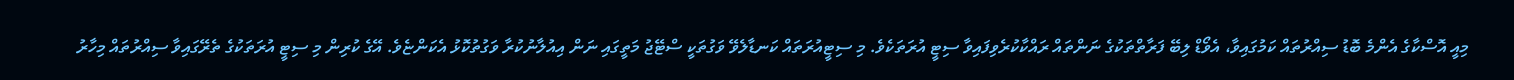މިއީ އޮސްކާގެ އެންމެ ބޮޑު ސިއްރުތައް ކަމުގައިވާ، އެވޯޑް ލިބޭ ފަރާތްތަކުގެ ނަންތައް ރައްކާކުރެވިފައިވާ ސިޓީ އުރަތަކެވެ. މި ސިޓީއުރަތައް ކަނޑާލެވޭ ވަގުތަކީ ސްޓޭޖު މަތީގައި ނަން އިއުލާނުކުރާ ވަގުތުކޮޅު އެކަންޏެވެ. އޭގެ ކުރިން މި ސިޓީ އުރަތަކުގެ ތެރޭގައިވާ ސިއްރުތައް މިހާރު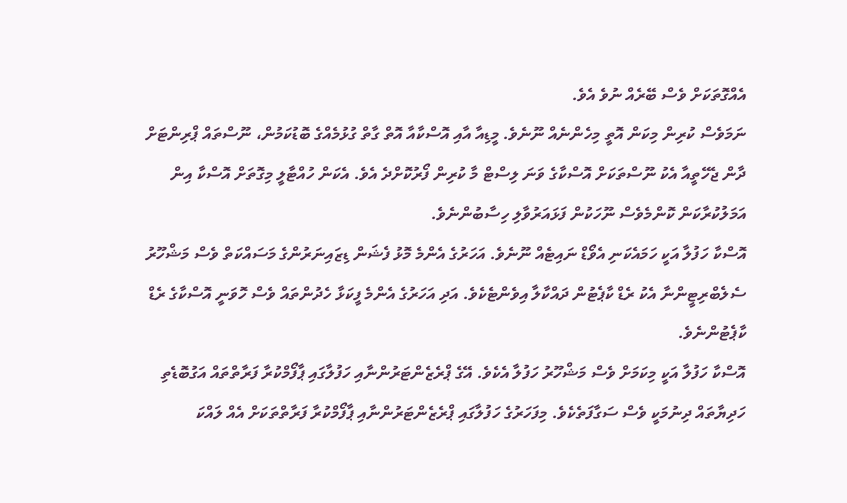އެއްގޮތަކަށް ވެސް ބޭރެއް ނުވެ އެވެ.
ނަމަވެސް ކުރިން މިކަން އޮތީ މިހެންނެއް ނޫނެވެ. މީޑިއާ އާއި އޮސްކާއާ އޮތް ގާތް ގުޅުމެއްގެ ބޮޑުކަމުން، ނޫސްތައް ޕްރިންޓަށް ދާން ޖެހޭތީއާ އެކު ނޫސްތަކަށް އޮސްކާގެ ވަނަ ލިސްޓް މާ ކުރިން ފޯރުކޮށްދެ އެވެ. އެކަން ހުއްޓާލީ މިގޮތަށް އޮސްކާ އިން އަމަލުކުރާކަން ކޮންމެވެސް ނޫހަކުން ފަޅައަރުވާލި ހިސާބުންނެވެ.
އޮސްކާ ހަފުލާ އަކީ ހަމައެކަނި އެވޯޑް ނައިޓެއް ނޫނެވެ. އަހަރުގެ އެންމެ މޮޅު ފެޝަން ޑިޒައިނަރުންގެ މަސައްކަތް ވެސް މަޝްހޫރު ސެލެބްރިޓީންނާ އެކު ރެޑް ކާޕެޓުން ދައްކާލާ އިވެންޓެކެވެ. އަދި އަހަރުގެ އެންމެ ފީކަޅާ ހެދުންތައް ވެސް ހޮވަނީ އޮސްކާގެ ރެޑް ކާޕެޓުންނެވެ.
އޮސްކާ ހަފުލާ އަކީ މިކަމަށް ވެސް މަޝްހޫރު ހަފުލާ އެކެވެ. އޭގެ ޕްރެޒެންޓަރުންނާއި ހަފުލާގައި ޕާފޯމްކުރާ ފަރާތްތައް އަގުބޮޑެތި ހަދިޔާތައް ދިނުމަކީ ވެސް ސަގާފަތެކެވެ. މިފަހަރުގެ ހަފުލާގައި ޕްރެޒެންޓަރުންނާއި ޕާފޯމްކުރާ ފަރާތްތަކަށް އެއް ލައްކަ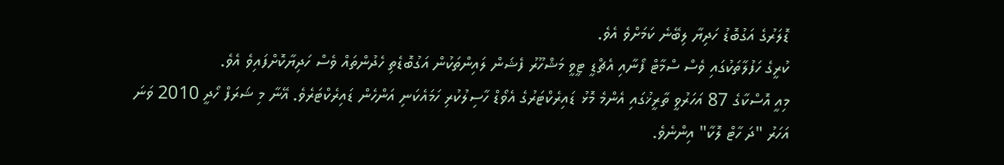ޑޮލަރުގެ އަގުބޮޑު ހަދިޔާ ލިބޭނެ ކަމަށްވެ އެވެ.
ކުރީގެ ހަފުލާތަކުގައި ވެސް ސްމާޓް ފޯނާއި އެޗްޑީ ޓީވީ މަޝްހޫރު ފެޝަން ލައިންތަކުން އަގުބޮޑެތި ހެދުންތައް ވެސް ހަދިޔާކޮށްފައިވެ އެވެ.
މިއީ އޮސްކާގެ 87 އަހަރުވީ ތާރީޚުގައި އެންމެ މޮޅު ޑައިރެކްޓަރުގެ އެވޯޑް ހާސިލުކުރި ހަމައެކަނި އަންހެން ޑައިރެކްޓަރެވެ. އޭނާ މި ޝަރަފް ހޯދީ 2010 ވަނަ އަހަރު "ދަ ހާޓް ލޮކާ" އިންނެވެ.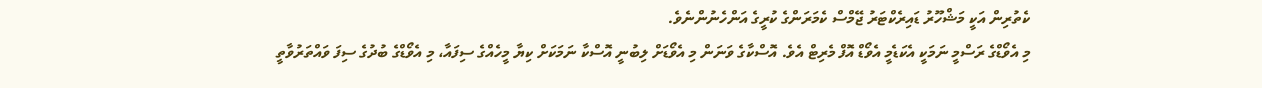ކެތުރިން އަކީ މަޝްހޫރު ޑައިރެކްޓަރު ޖޭމްސް ކެމަރަންގެ ކުރީގެ އަންހެނުންނެވެ.
މި އެވޯޑްގެ ރަސްމީ ނަމަކީ އެކަޑެމީ އެވޯޑް އޮފް މެރިޓް އެވެ. އޮސްކާގެ ވަނަން މި އެވޯޑަށް ލިބުނީ އޮސްކާ ނަމަކަށް ކިޔާ މީހެއްގެ ސިފައާ، މި އެވޯޑްގެ ބުދުގެ ސިފަ ވައްތަރުވާތީ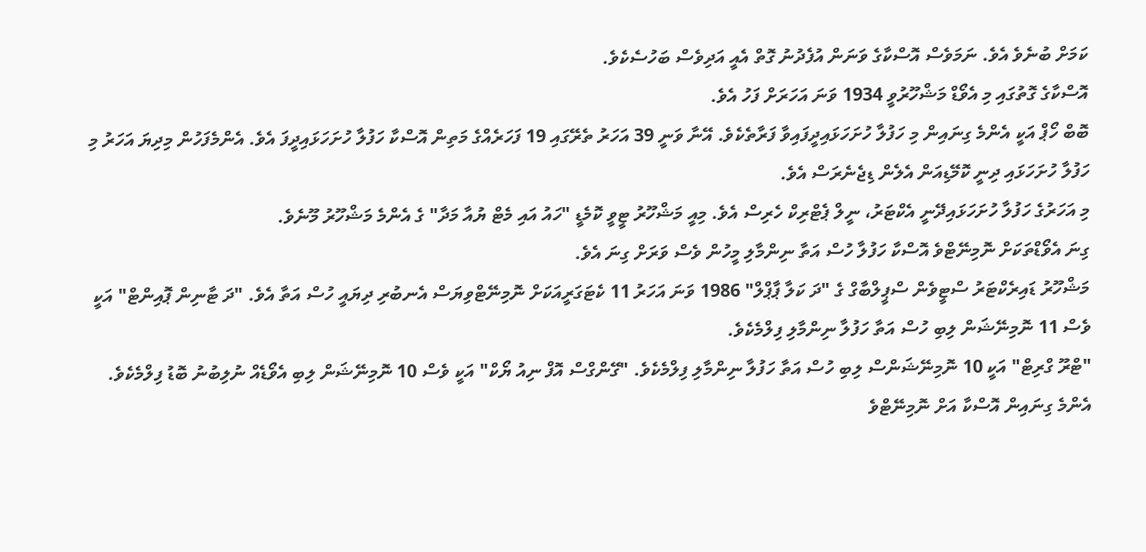ކަމަށް ބުނެވެ އެވެ. ނަމަވެސް އޮސްކާގެ ވަނަން އުފެދުނު ގޮތް އެއީ އަދިވެސް ބަހުސެކެވެ.
އޮސްކާގެ ގޮތުގައި މި އެވޯޑް މަޝްހޫރުވީ 1934 ވަނަ އަހަރަށް ފަހު އެވެ.
ބޮބް ހޯޕް އަކީ އެންމެ ގިނައިން މި ހަފުލާ ހުށަހަޅައިދީފައިވާ ފަރާތެކެވެ. އޭނާ ވަނީ 39 އަހަރު ތެރޭގައި 19 ފަހަރެއްގެ މަތިން އޮސްކާ ހަފުލާ ހުށަހަޅައިދީފަ އެވެ. އެންމެފަހުން މިދިޔަ އަހަރު މި ހަފުލާ ހުށަހަޅައި ދިނީ ކޮމޭޑިއަން އެލެން ޑިޖެނެރަސް އެވެ.
މި އަހަރުގެ ހަފުލާ ހުށަހަޅައިދޭނީ އެކްޓަރު، ނީލް ޕެޓްރިކް ހެރިސް އެވެ. މިއީ މަޝްހޫރު ޓީވީ ކޮމެޑީ "ހައު އައި މެޓް ޔުއާ މަދާ" ގެ އެންމެ މަޝްހޫރު މޫނެވެ.
ގިނަ އެވޯޑްތަކަށް ނޮމިނޭޓްވެ އޮސްކާ ހަފުލާ ހުސް އަތާ ނިންމާލި މީހުން ވެސް ވަރަށް ގިނަ އެވެ.
މަޝްހޫރު ޑައިރެކްޓަރު ސްޓީވެން ސްޕީލްބާގް ގެ "ދަ ކަލާ ޕާޕްލް" 1986 ވަނަ އަހަރު 11 ކެޓަގަރީއަކަށް ނޮމިނޭޓްވިޔަސް އެނބުރި ދިޔައީ ހުސް އަތާ އެވެ. "ދަ ޓާނިން ޕޮއިންޓް" އަކީ ވެސް 11 ނޮމިނޭޝަން ލިބި ހުސް އަތާ ހަފުލާ ނިންމާލި ފިލްމެކެވެ.
"ޓްރޫ ގްރިޓް" އަކީ 10 ނޮމިނޭޝަންސް ލިބި ހުސް އަތާ ހަފުލާ ނިންމާލި ފިލްމެކެވެ. "ގޭންގްސް އޮފް ނިއު ޔޯކް" އަކީ ވެސް 10 ނޮމިނޭޝަން ލިބި އެވޯޑެއް ނުލިބުނު ބޮޑު ފިލްމެކެވެ.
އެންމެ ގިނައިން އޮސްކާ އަށް ނޮމިނޭޓްވެ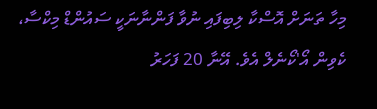މިހާ ތަނަށް އޮސްކާ ލިބިފައި ނުވާ ފަންނާނަކީ ސައުންޑް މިކްސާ، ކެވިން އޯ'ކޯނެލް އެވެ. އޭނާ 20 ފަހަރު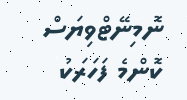ނޮމިނޭޓްވިޔަސް ކޮންމެ ފަހަރަކު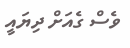ވެސް ގެއަށް ދިޔައީ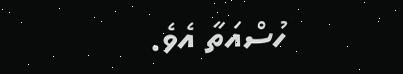ހުސްއަތާ އެވެ.